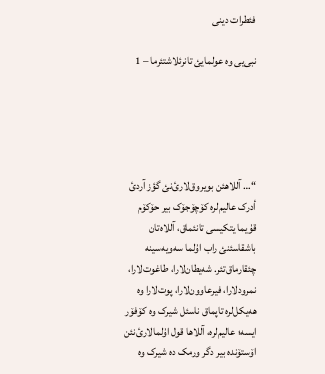فئطرات دینی

نبی‌یی وە عولمایئ تانرئلاشتئرما – 1





“… آللاهئن بویروق‌لارئ‌نئ گؤز آردئ أدرک عالیم‌لرە کۆچۆجۆک بیر حۆکۆم قۇیما یتکیسی تانئماق، آللاەتان باشقاسئنئ راب اۇلما سەویەسینە چئقارماق‌تئر. شەیطان‌لارا، طاغوت‌لارا، نمرودلارا، فیرعاوون‌لارا، پوت‌لارا وە هەیکل‌لرە تاپماق ناسئل شیرک وە کۆفۆر ایسە؛ عالیم‌لرە، آللاها قول اۇلمالارئ‌نئن اۆستۆندە بیر دگر ورمک دە شیرک وە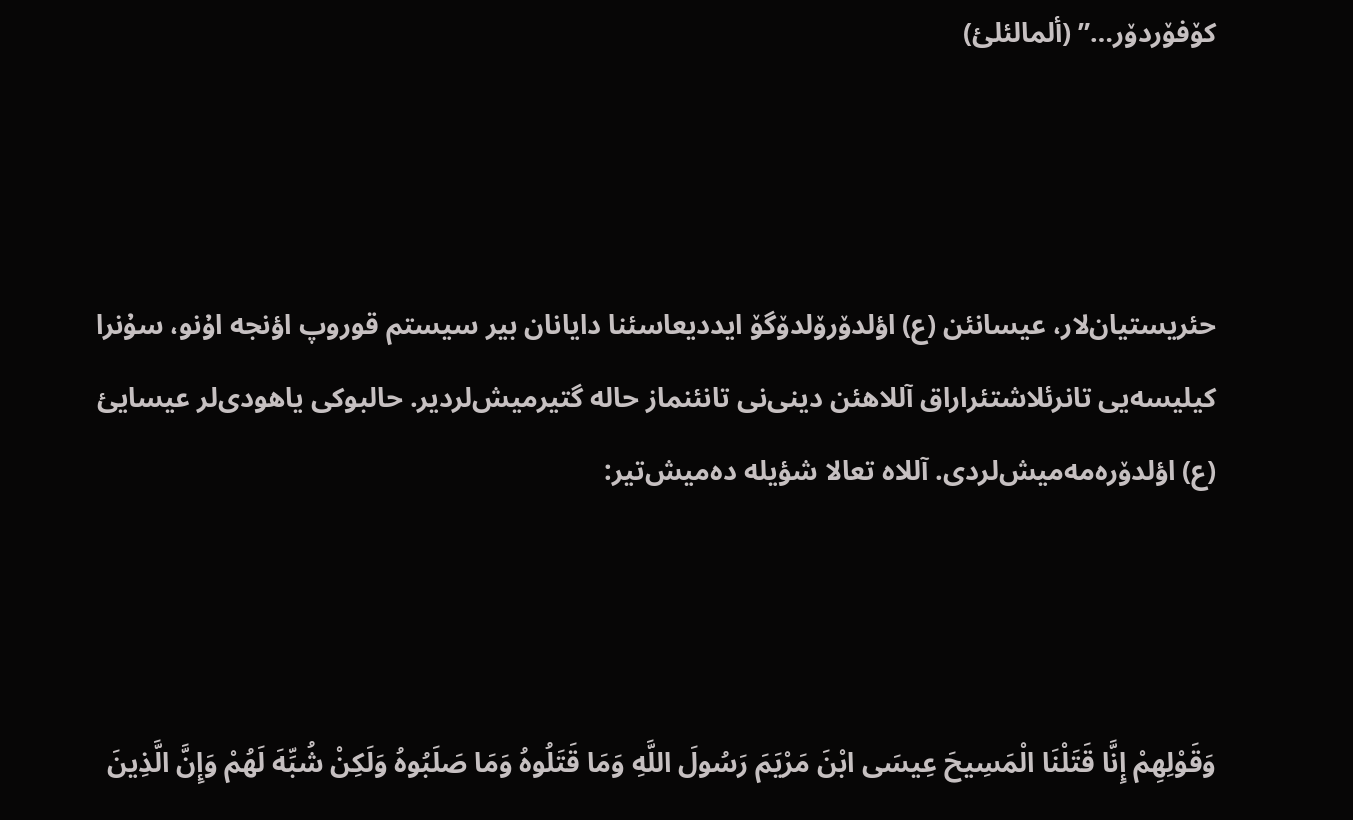کۆفۆردۆر…” (ألمالئلئ)



حئریستیان‌لار، عیسانئن (ع) اؤلدۆرۆلدۆگۆ ایددیعاسئنا دایانان بیر سیستم قوروپ اؤنجە اۇنو، سۇنرا کیلیسەیی تانرئلاشتئراراق آللاهئن دینی‌نی تانئنماز حالە گتیرمیش‌لردیر. حالبوکی یاهودی‌لر عیسایئ (ع) اؤلدۆرەمەمیش‌لردی. آللاە تعالا شؤیلە دەمیش‌تیر:



وَقَوْلِهِمْ إِنَّا قَتَلْنَا الْمَسِيحَ عِيسَى ابْنَ مَرْيَمَ رَسُولَ اللَّهِ وَمَا قَتَلُوهُ وَمَا صَلَبُوهُ وَلَكِنْ شُبِّهَ لَهُمْ وَإِنَّ الَّذِينَ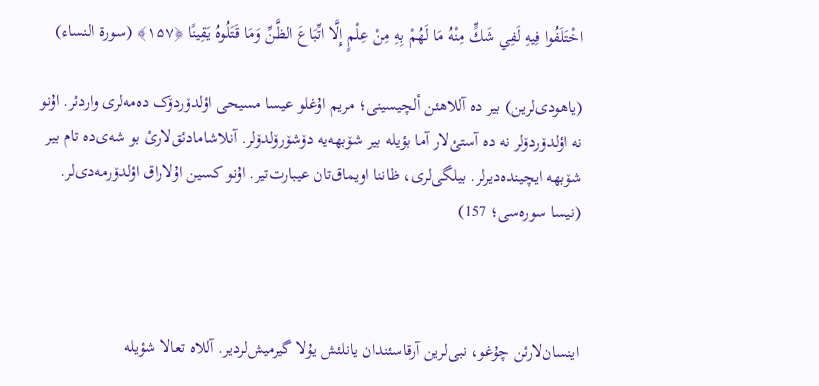اخْتَلَفُوا فِيهِ لَفِي شَكٍّ مِنْهُ مَا لَهُمْ بِهِ مِنْ عِلْمٍ إِلَّا اتِّبَاعَ الظَّنِّ وَمَا قَتَلُوهُ يَقِينًا ﴿۱۵۷﴾ (سورة النساء)

(یاهودی‌لرین) بیر دە آللاهئن ألچیسینی؛ مریم اۇغلو عیسا مسیحی اؤلدۆردۆک دەمەلری واردئر. اۇنو نە اؤلدۆردۆلر نە دە آستئ‌لار آما بؤیلە بیر شۆبهەیە دۆشۆرۆلدۆلر. آنلاشامادئق‌لارئ بو شەی‌دە تام بیر شۆبهە ایچیندەدیرلر. بیلگی‌لری، ظاننا اویماق‌تان عیبارت‌تیر. اۇنو کسین اۇلاراق اؤلدۆرمەدی‌لر. (نیسا سورەسی؛ 157)



اینسان‌لارئن چۇغو، نبی‌لرین آرقاسئندان یانلئش یۇلا گیرمیش‌لردیر. آللاە تعالا شؤیلە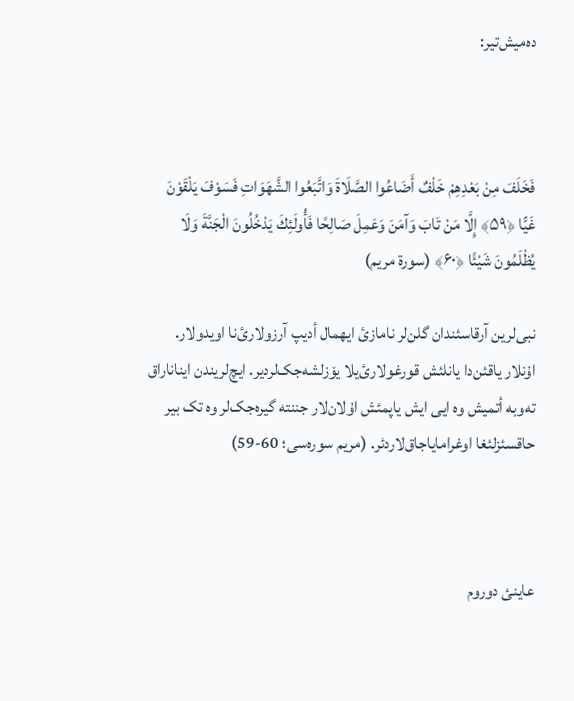دەمیش‌تیر:



فَخَلَفَ مِنْ بَعْدِهِمْ خَلْفٌ أَضَاعُوا الصَّلَاةَ وَاتَّبَعُوا الشَّهَوَاتِ فَسَوْفَ يَلْقَوْنَ غَيًّا ﴿۵۹﴾ إِلَّا مَنْ تَابَ وَآمَنَ وَعَمِلَ صَالِحًا فَأُولَئِكَ يَدْخُلُونَ الْجَنَّةَ وَلَا يُظْلَمُونَ شَيْئًا ﴿۶۰﴾ (سورة مریم)

نبی‌لرین آرقاسئندان گلن‌لر نامازئ ایهمال أدیپ آرزولارئ‌نا اویدولار. اۇنلار یاقئن‌دا یانلئش قورغولارئ‌یلا یۆزلشەجک‌لردیر. ایچ‌لریندن ایناناراق تەوبە أتمیش وە ایی ایش یاپمئش اۇلان‌لار جننتە گیرەجک‌لر وە تک بیر حاقسئزلئغا اوغرامایاجاق‌لاردئر. (مریم سورەسی؛ 60-59)



عاینئ دوروم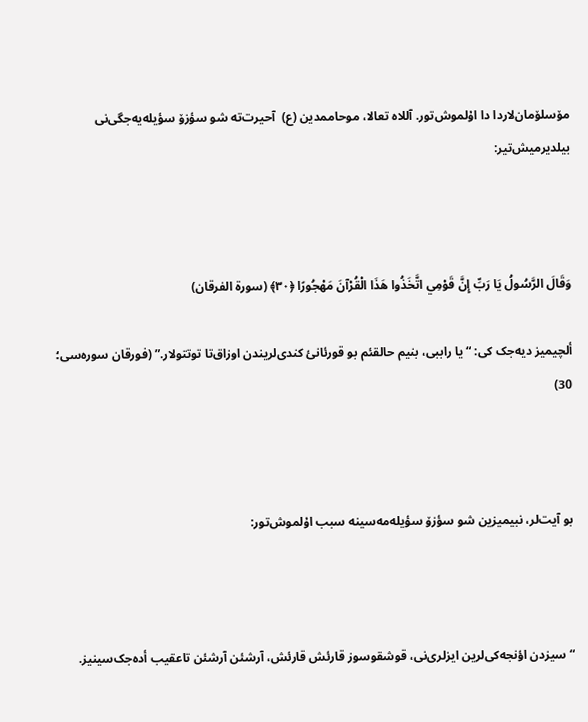مۆسلۆمان‌لاردا دا اۇلموش‌تور. آللاە تعالا، موحاممدین (ع)  آحیرت‌تە شو سؤزۆ سؤیلەیەجگی‌نی بیلدیرمیش‌تیر:



وَقَالَ الرَّسُولُ يَا رَبِّ إِنَّ قَوْمِي اتَّخَذُوا هَذَا الْقُرْآنَ مَهْجُورًا ﴿۳۰﴾ (سورة الفرقان)

ألچیمیز دیەجک کی: “یا راببی، بنیم حالقئم بو قورئانئ کندی‌لریندن اوزاق‌تا توتتولار.” (فورقان سورەسی؛ 30)



بو آیت‌لر، نبیمیزین شو سؤزۆ سؤیلەمەسینە سبب اۇلموش‌تور:



“سیزدن اؤنجەکی‌لرین ایزلری‌نی، قوشقوسوز قارئش قارئش، آرشئن آرشئن تاعقیب أدەجک‌سینیز.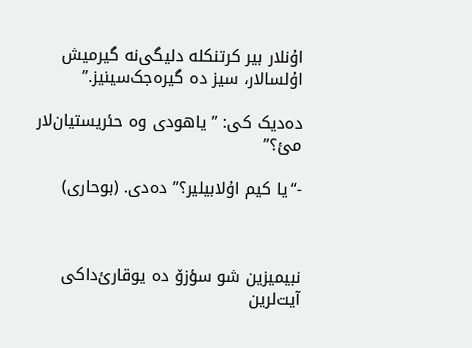اۇنلار بیر کرتنکلە دلیگی‌نە گیرمیش اۇلسالار، سیز دە گیرەجک‌سینیز.”

دەدیک کی: ” یاهودی وە حئریستیان‌لار مئ؟”

-“یا کیم اۇلابیلیر؟” دەدی. (بوحاری)



نبیمیزین شو سؤزۆ دە یوقارئ‌داکی آیت‌لرین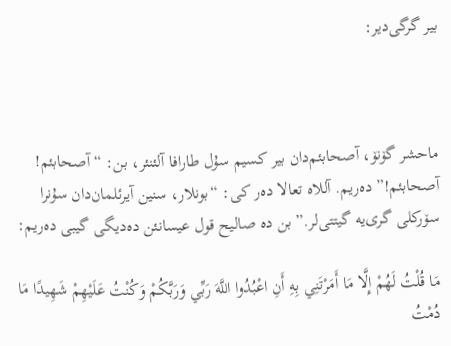بیر گرگی‌دیر:



ماحشر گۆنۆ، آصحابئم‌دان بیر کسیم سۇل طارافا آلئنئر، بن: “آصحابئم! آصحابئم!” دەریم. آللاە تعالا دەر کی: “بونلار، سنین آیرئلمان‌دان سۇنرا سۆرکلی گری‌یە گیتتی‌لر.” بن دە صالیح قول عیسانئن دەدیگی گیبی دەریم:

مَا قُلْتُ لَهُمْ إِلَّا مَا أَمَرْتَنِي بِهِ أَنِ اعْبُدُوا اللَّهَ رَبِّي وَرَبَّكُمْ وَكُنْتُ عَلَيْهِمْ شَهِيدًا مَا دُمْتُ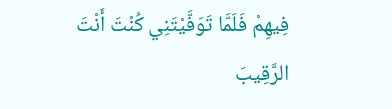فِيهِمْ فَلَمَّا تَوَفَّيْتَنِي كُنْتَ أَنْتَ الرَّقِيبَ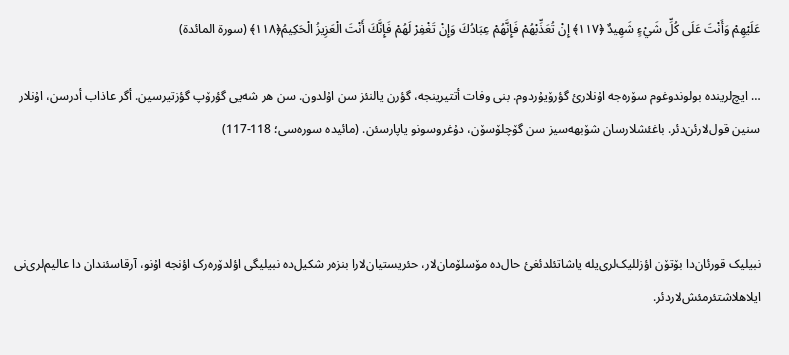عَلَيْهِمْ وَأَنْتَ عَلَى كُلِّ شَيْءٍ شَهِيدٌ ﴿۱۱۷﴾ إِنْ تُعَذِّبْهُمْ فَإِنَّهُمْ عِبَادُكَ وَإِنْ تَغْفِرْ لَهُمْ فَإِنَّكَ أَنْتَ الْعَزِيزُ الْحَكِيمُ﴿۱۱۸﴾ (سورة المائدة)

… ایچ‌لریندە بولوندوغوم سۆرەجە اۇنلارئ گؤرۆیۇردوم. بنی وفات أتتیرینجە، گؤرن یالنئز سن اۇلدون. سن هر شەیی گؤرۆپ گؤزتیرسین. أگر عاذاب أدرسن، اۇنلار سنین قول‌لارئن‌دئر. باغئشلارسان شۆبهەسیز سن گۆچلۆسۆن، دۇغروسونو یاپارسئن. (مائیدە سورەسی؛ 118-117)



نبیلیک قورئان‌دا بۆتۆن اؤزللیک‌لری‌یلە یاشاتئلدئغئ حال‌دە مۆسلۆمان‌لار، حئریستیان‌لارا بنزەر شکیل‌دە نبیلیگی اؤلدۆرەرک اؤنجە اۇنو، آرقاسئندان دا عالیم‌لری‌نی ایلاهلاشتئرمئش‌لاردئر.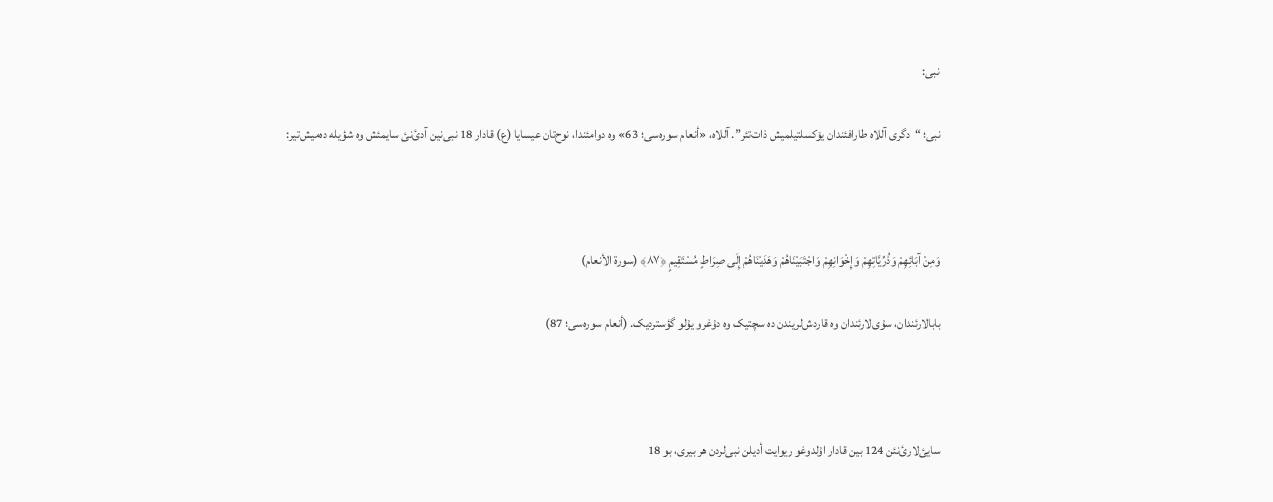نبی:

نبی؛ “دگری آللاە طارافئندان یۆکسلتیلمیش ذات‌تئر”. آللاە، «أنعام سورەسی؛ 63» وە دوامئندا، نوح‌تان عیسایا (ع) قادار 18 نبی‌نین آدئ‌نئ سایمئش وە شؤیلە دەمیش‌تیر:



وَمِنْ آبَائِهِمْ وَذُرِّيَّاتِهِمْ وَإِخْوَانِهِمْ وَاجْتَبَيْنَاهُمْ وَهَدَيْنَاهُمْ إِلَى صِرَاطٍ مُسْتَقِيمٍ ﴿۸۷﴾ (سورة الأنعام)

بابالارئندان، سۇی‌لارئندان وە قاردش‌لریندن دە سچتیک وە دۇغرو یۇلو گؤستردیک. (أنعام سورەسی؛ 87)



سایئ‌لارئ‌نئن 124 بین قادار اۇلدوغو ریوایت أدیلن نبی‌لردن هر بیری، بو 18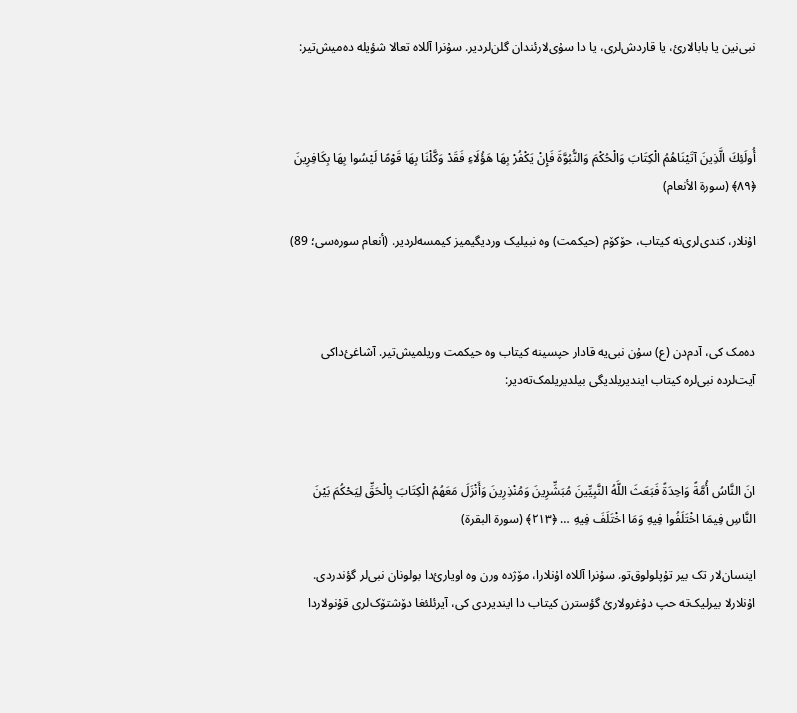نبی‌نین یا بابالارئ، یا قاردش‌لری، یا دا سۇی‌لارئندان گلن‌لردیر. سۇنرا آللاە تعالا شؤیلە دەمیش‌تیر:



أُولَئِكَ الَّذِينَ آتَيْنَاهُمُ الْكِتَابَ وَالْحُكْمَ وَالنُّبُوَّةَ فَإِنْ يَكْفُرْ بِهَا هَؤُلَاءِ فَقَدْ وَكَّلْنَا بِهَا قَوْمًا لَيْسُوا بِهَا بِكَافِرِينَ ﴿۸۹﴾ (سورة الأنعام)

اۇنلار، کندی‌لری‌نە کیتاب، حۆکۆم (حیکمت) وە نبیلیک وردیگیمیز کیمسەلردیر. (أنعام سورەسی؛ 89)



دەمک کی، آدم‌دن (ع) سۇن نبی‌یە قادار حپسینە کیتاب وە حیکمت وریلمیش‌تیر. آشاغئ‌داکی آیت‌لردە نبی‌لرە کیتاب ایندیریلدیگی بیلدیریلمک‌تەدیر:



انَ النَّاسُ أُمَّةً وَاحِدَةً فَبَعَثَ اللَّهُ النَّبِيِّينَ مُبَشِّرِينَ وَمُنْذِرِينَ وَأَنْزَلَ مَعَهُمُ الْكِتَابَ بِالْحَقِّ لِيَحْكُمَ بَيْنَ النَّاسِ فِيمَا اخْتَلَفُوا فِيهِ وَمَا اخْتَلَفَ فِيهِ … ﴿۲۱۳﴾ (سورة البقرة)

اینسان‌لار تک بیر تۇپلولوق‌تو. سۇنرا آللاە اۇنلارا، مۆژدە ورن وە اویارئ‌دا بولونان نبی‌لر گؤندردی. اۇنلارلا بیرلیک‌تە حپ دۇغرولارئ گؤسترن کیتاب دا ایندیردی کی، آیرئلئغا دۆشتۆک‌لری قۇنولاردا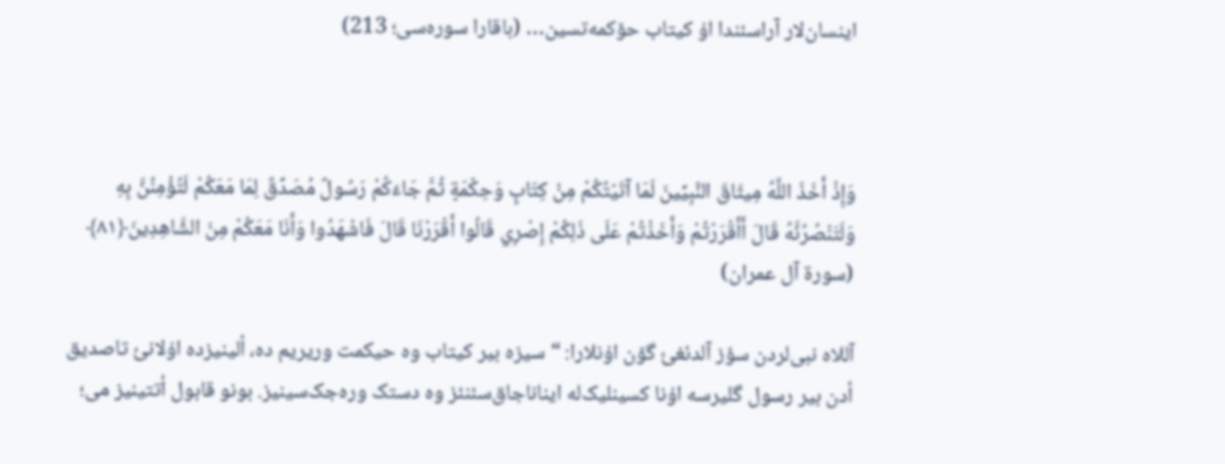اینسان‌لار آراسئندا اۇ کیتاب حۆکمەتسین… (باقارا سورەسی؛ 213)



وَإِذْ أَخَذَ اللَّهُ مِيثَاقَ النَّبِيِّينَ لَمَا آتَيْتُكُمْ مِنْ كِتَابٍ وَحِكْمَةٍ ثُمَّ جَاءَكُمْ رَسُولٌ مُصَدِّقٌ لِمَا مَعَكُمْ لَتُؤْمِنُنَّ بِهِ وَلَتَنْصُرُنَّهُ قَالَ أَأَقْرَرْتُمْ وَأَخَذْتُمْ عَلَى ذَلِكُمْ إِصْرِي قَالُوا أَقْرَرْنَا قَالَ فَاشْهَدُوا وَأَنَا مَعَكُمْ مِنَ الشَّاهِدِينَ﴿۸۱﴾ (سورة آل عمران)

آللاە نبی‌لردن سؤز آلدئغئ گۆن اۇنلارا: “سیزە بیر کیتاب وە حیکمت وریریم دە، ألینیزدە اۇلانئ تاصدیق أدن بیر رسول گلیرسە اۇنا کسینلیک‌لە ایناناجاق‌سئنئز وە دستک ورەجک‌سینیز. بونو قابول أتتینیز می؛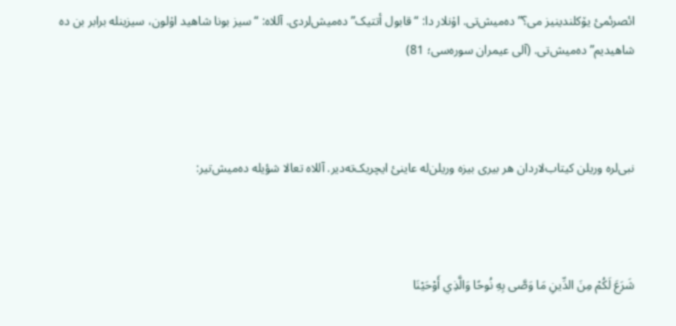ائصرئمئ یۆکلندینیز می؟” دەمیش‌تی. اۇنلار دا: “قابول أتتیک” دەمیش‌لردی. آللاە: “سیز بونا شاهید اۇلون، سیزینلە برابر بن دە شاهیدیم” دەمیش‌تی. (آلی عیمران سورەسی؛ 81)



نبی‌لرە وریلن کیتاب‌لاردان هر بیری بیزە وریلن‌لە عاینئ ایچریک‌تەدیر. آللاە تعالا شؤیلە دەمیش‌تیر:



شَرَعَ لَكُمْ مِنَ الدِّينِ مَا وَصَّى بِهِ نُوحًا وَالَّذِي أَوْحَيْنَا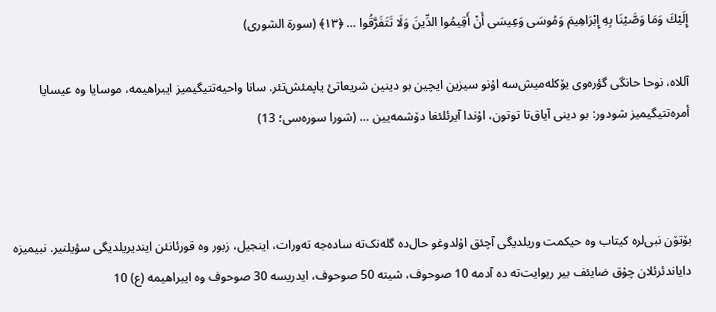إِلَيْكَ وَمَا وَصَّيْنَا بِهِ إِبْرَاهِيمَ وَمُوسَى وَعِيسَى أَنْ أَقِيمُوا الدِّينَ وَلَا تَتَفَرَّقُوا … ﴿۱۳﴾ (سورة الشوری)

آللاە، نوحا حانگی گؤرەوی یۆکلەمیش‌سە اۇنو سیزین ایچین بو دینین شریعاتئ یاپمئش‌تئر. سانا واحیەتتیگیمیز ایبراهیمە، موسایا وە عیسایا أمرەتتیگیمیز شودور: بو دینی آیاق‌تا توتون، اۇندا آیرئلئغا دۆشمەیین … (شورا سورەسی؛ 13)



بۆتۆن نبی‌لرە کیتاب وە حیکمت وریلدیگی آچئق اۇلدوغو حال‌دە گلەنک‌تە سادەجە تەورات، اینجیل، زبور وە قورئانئن ایندیریلدیگی سؤیلنیر. نبیمیزە دایاندئرئلان چۇق ضایئف بیر ریوایت‌تە دە آدمە 10 صوحوف، شیتە 50 صوحوف، ایدریسە 30 صوحوف وە ایبراهیمە (ع) 10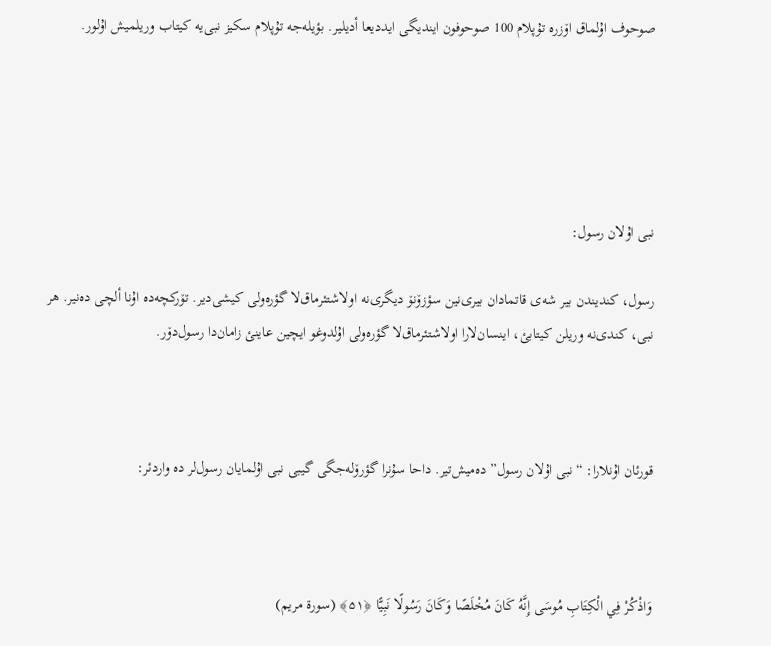صوحوف اۇلماق اۆزرە تۇپلام 100 صوحوفون ایندیگی ایددیعا أدیلیر. بؤیلەجە تۇپلام سکیز نبی‌یە کیتاب وریلمیش اۇلور.





نبی اۇلان رسول:

رسول، کندیندن بیر شەی قاتمادان بیری‌نین سؤزۆنۆ دیگری‌نە اولاشتئرماق‌لا گؤرەولی کیشی‌دیر. تۆرکچەدە اۇنا ألچی دەنیر. هر نبی، کندی‌نە وریلن کیتابئ، اینسان‌لارا اولاشتئرماق‌لا گؤرەولی اۇلدوغو ایچین عاینئ زامان‌دا رسول‌دۆر.



قورئان اۇنلارا: “نبی اۇلان رسول” دەمیش‌تیر. داحا سۇنرا گؤرۆلەجگی گیبی نبی اۇلمایان رسول‌لر دە واردئر:



وَاذْكُرْ فِي الْكِتَابِ مُوسَى إِنَّهُ كَانَ مُخْلَصًا وَكَانَ رَسُولًا نَبِيًّا ﴿۵۱﴾ (سورة مریم)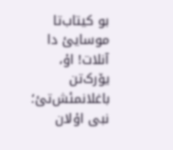بو کیتاب‌تا موسایئ دا آنلات! اۇ، یۆرک‌تن باغلانمئش‌تئ؛ نبی اۇلان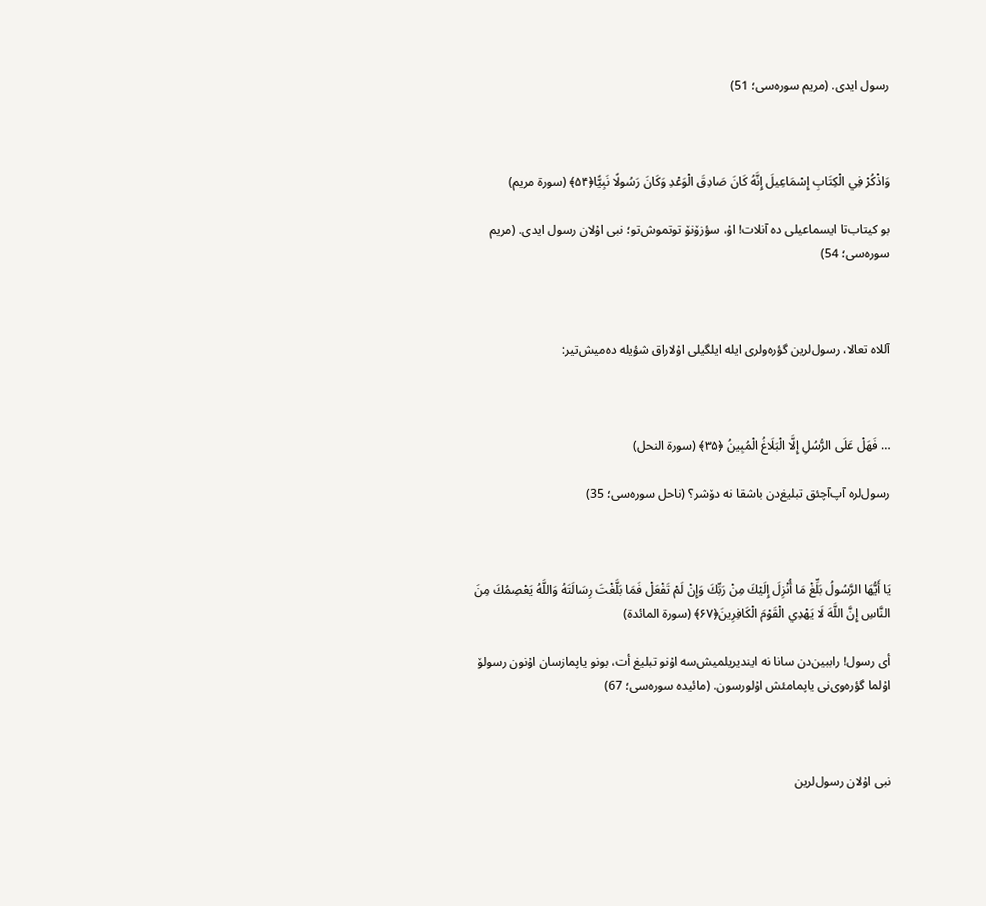رسول ایدی. (مریم سورەسی؛ 51)



وَاذْكُرْ فِي الْكِتَابِ إِسْمَاعِيلَ إِنَّهُ كَانَ صَادِقَ الْوَعْدِ وَكَانَ رَسُولًا نَبِيًّا﴿۵۴﴾ (سورة مریم)

بو کیتاب‌تا ایسماعیلی دە آنلات! اۇ، سؤزۆنۆ توتموش‌تو؛ نبی اۇلان رسول ایدی. (مریم سورەسی؛ 54)



آللاە تعالا، رسول‌لرین گؤرەولری ایلە ایلگیلی اۇلاراق شؤیلە دەمیش‌تیر:



… فَهَلْ عَلَى الرُّسُلِ إِلَّا الْبَلَاغُ الْمُبِينُ ﴿۳۵﴾ (سورة النحل)

رسول‌لرە آپ‌آچئق تبلیغ‌دن باشقا نە دۆشر؟ (ناحل سورەسی؛ 35)



يَا أَيُّهَا الرَّسُولُ بَلِّغْ مَا أُنْزِلَ إِلَيْكَ مِنْ رَبِّكَ وَإِنْ لَمْ تَفْعَلْ فَمَا بَلَّغْتَ رِسَالَتَهُ وَاللَّهُ يَعْصِمُكَ مِنَ النَّاسِ إِنَّ اللَّهَ لَا يَهْدِي الْقَوْمَ الْكَافِرِينَ﴿۶۷﴾ (سورة المائدة)

أی رسول! راببین‌دن سانا نە ایندیریلمیش‌سە اۇنو تبلیغ أت، بونو یاپمازسان اۇنون رسولۆ اۇلما گؤرەوی‌نی یاپمامئش اۇلورسون. (مائیدە سورەسی؛ 67)



نبی اۇلان رسول‌لرین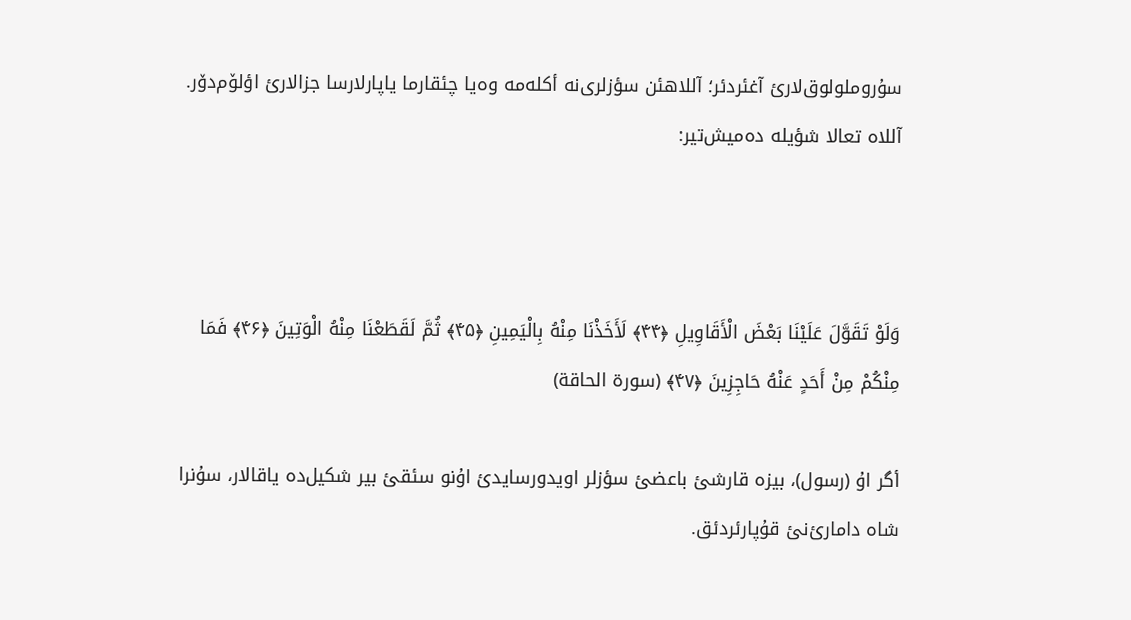سۇروملولوق‌لارئ آغئردئر؛ آللاهئن سؤزلری‌نە أکلەمە وەیا چئقارما یاپارلارسا جزالارئ اؤلۆم‌دۆر. آللاە تعالا شؤیلە دەمیش‌تیر:



وَلَوْ تَقَوَّلَ عَلَيْنَا بَعْضَ الْأَقَاوِيلِ ﴿۴۴﴾ لَأَخَذْنَا مِنْهُ بِالْيَمِينِ ﴿۴۵﴾ ثُمَّ لَقَطَعْنَا مِنْهُ الْوَتِينَ ﴿۴۶﴾ فَمَا مِنْكُمْ مِنْ أَحَدٍ عَنْهُ حَاجِزِينَ ﴿۴۷﴾ (سورة الحاقة)

أگر اۇ (رسول)، بیزە قارشئ باعضئ سؤزلر اویدورسایدئ اۇنو سئقئ بیر شکیل‌دە یاقالار، سۇنرا شاە دامارئ‌نئ قۇپارئردئق.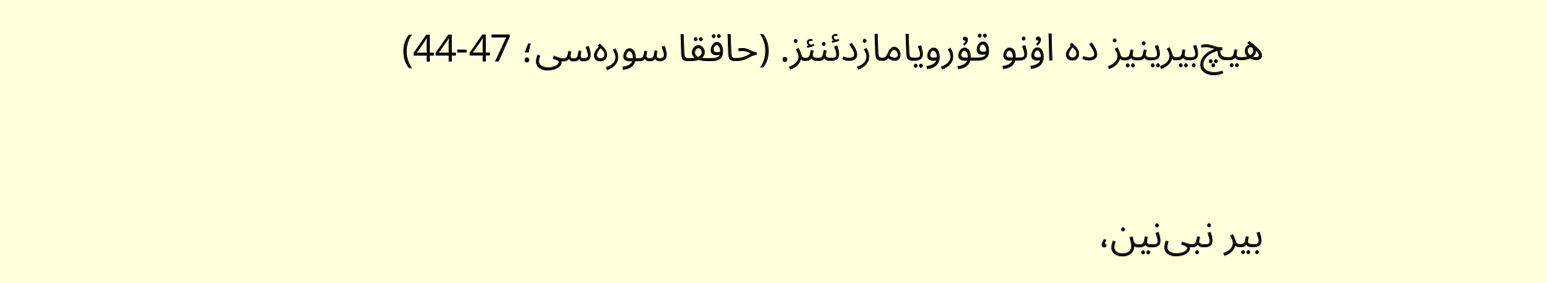هیچ‌بیرینیز دە اۇنو قۇرویامازدئنئز. (حاققا سورەسی؛ 47-44)



بیر نبی‌نین،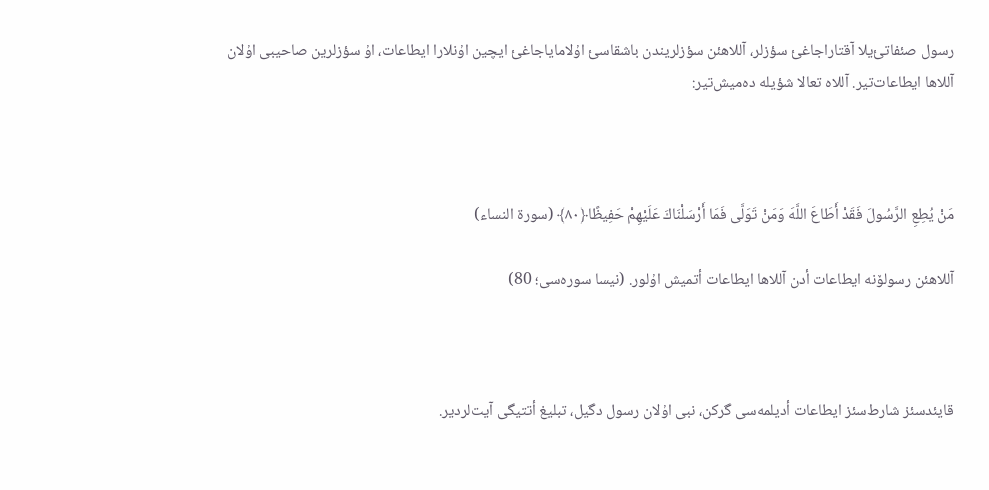رسول صئفاتئ‌یلا آقتاراجاغئ سؤزلر، آللاهئن سؤزلریندن باشقاسئ اۇلامایاجاغئ ایچین اۇنلارا ایطاعات، اۇ سؤزلرین صاحیبی اۇلان آللاها ایطاعات‌تیر. آللاە تعالا شؤیلە دەمیش‌تیر:



مَنْ يُطِعِ الرَّسُولَ فَقَدْ أَطَاعَ اللَّهَ وَمَنْ تَوَلَّى فَمَا أَرْسَلْنَاكَ عَلَيْهِمْ حَفِيظًا﴿۸۰﴾ (سورة النساء)

آللاهئن رسولۆنە ایطاعات أدن آللاها ایطاعات أتمیش اۇلور. (نیسا سورەسی؛ 80)



قایئدسئز شارط‌سئز ایطاعات أدیلمەسی گرکن، نبی اۇلان رسول دگیل، تبلیغ أتتیگی آیت‌لردیر.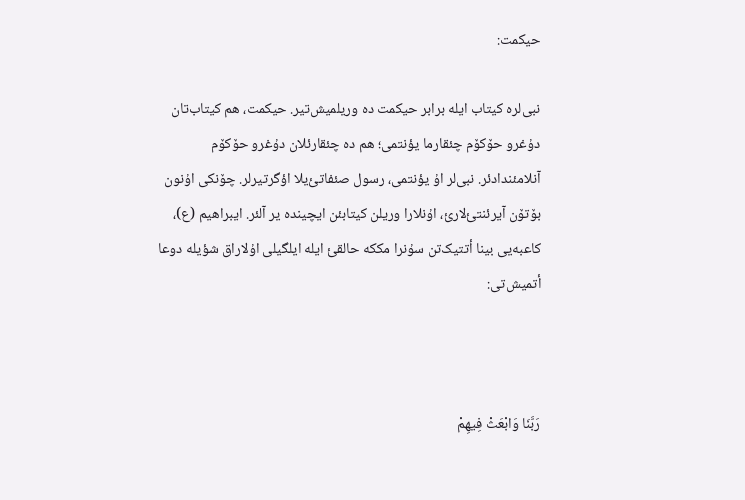حیکمت:

نبی‌لرە کیتاب ایلە برابر حیکمت دە وریلمیش‌تیر. حیکمت، هم کیتاب‌تان دۇغرو حۆکۆم چئقارما یؤنتمی؛ هم دە چئقارئلان دۇغرو حۆکۆم آنلامئندادئر. نبی‌لر اۇ یؤنتمی، رسول صئفاتئ‌یلا اؤگرتیرلر. چۆنکی اۇنون بۆتۆن آیرئنتئ‌لارئ، اۇنلارا وریلن کیتابئن ایچیندە یر آلئر. ایبراهیم (ع)، کاعبەیی بینا أتتیک‌تن سۇنرا مککە حالقئ ایلە ایلگیلی اۇلاراق شؤیلە دوعا أتمیش‌تی:



رَبَّنَا وَابْعَثْ فِيهِمْ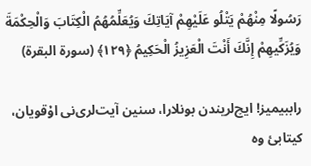رَسُولًا مِنْهُمْ يَتْلُو عَلَيْهِمْ آيَاتِكَ وَيُعَلِّمُهُمُ الْكِتَابَ وَالْحِكْمَةَ وَيُزَكِّيهِمْ إِنَّكَ أَنْتَ الْعَزِيزُ الْحَكِيمُ ﴿۱۲۹﴾ (سورة البقرة)

راببیمیز! ایچ‌لریندن بونلارا، سنین آیت‌لری‌نی اۇقویان، کیتابئ وە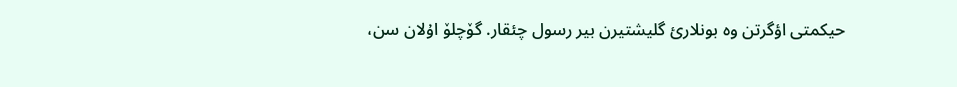حیکمتی اؤگرتن وە بونلارئ گلیشتیرن بیر رسول چئقار. گۆچلۆ اۇلان سن،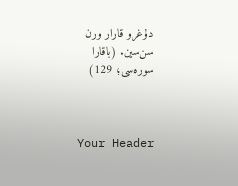دۇغرو قارار ورن سن‌سین. (باقارا سورەسی؛ 129)



Your Header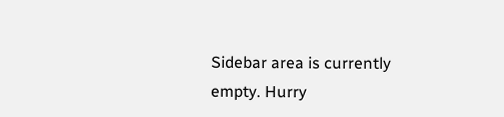Sidebar area is currently empty. Hurry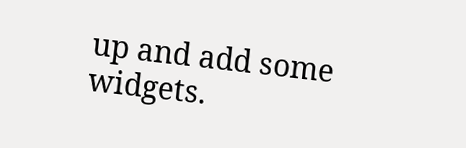up and add some widgets.